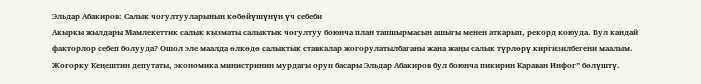Эльдар Абакиров: Салык чогултууларынын көбөйүшүнүн үч себеби
Акыркы жылдары Мамлекеттик салык кызматы салыктык чогултуу боюнча план тапшырмасын ашыгы менен аткарып, рекорд коюуда. Бул кандай факторлор себеп болууда? Ошол эле маалда өлкөдө салыктык ставкалар жогорулатылбаганы жана жаңы салык түрлөрү киргизилбегени маалым. Жогорку Кеңештин депутаты, экономика министринин мурдагы орун басары Эльдар Абакиров бул боюнча пикирин Караван Инфог” бөлүштү.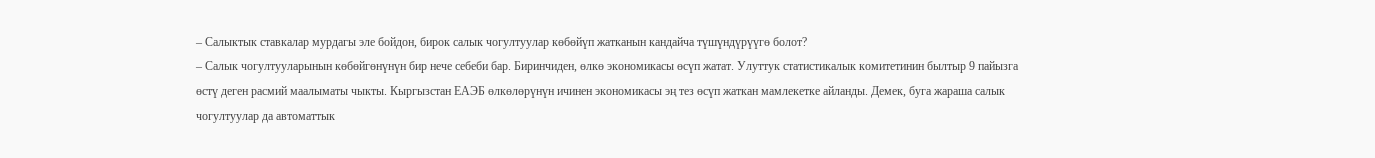– Салыктык ставкалар мурдагы эле бойдон, бирок салык чогултуулар көбөйүп жатканын кандайча түшүндүрүүгө болот?
– Салык чогултууларынын көбөйгөнүнүн бир нече себеби бар. Биринчиден, өлкө экономикасы өсүп жатат. Улуттук статистикалык комитетинин былтыр 9 пайызга өстү деген расмий маалыматы чыкты. Кыргызстан ЕАЭБ өлкөлөрүнүн ичинен экономикасы эң тез өсүп жаткан мамлекетке айланды. Демек, буга жараша салык чогултуулар да автоматтык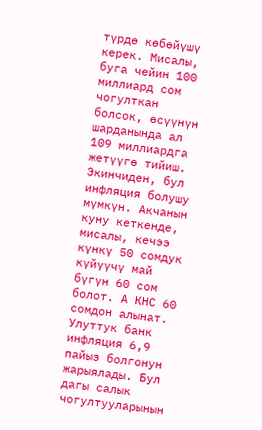түрдө көбөйүшү керек. Мисалы, буга чейин 100 миллиард сом чогулткан болсок, өсүүнүн шарданында ал 109 миллиардга жетүүгө тийиш.
Экинчиден, бул инфляция болушу мүмкүн. Акчанын куну кеткенде, мисалы, кечээ күнкү 50 сомдук күйүүчү май бүгүн 60 сом болот. А КНС 60 сомдон алынат. Улуттук банк инфляция 6,9 пайыз болгонун жарыялады. Бул дагы салык чогултууларынын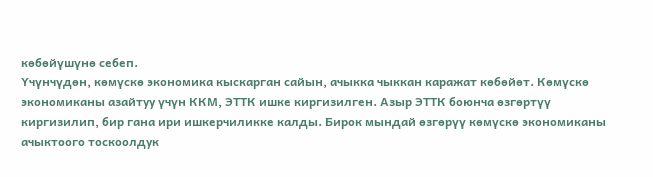көбөйүшүнө себеп.
Үчүнчүдөн, көмүскө экономика кыскарган сайын, ачыкка чыккан каражат көбөйөт. Көмүскө экономиканы азайтуу үчүн ККМ, ЭТТК ишке киргизилген. Азыр ЭТТК боюнча өзгөртүү киргизилип, бир гана ири ишкерчиликке калды. Бирок мындай өзгөрүү көмүскө экономиканы ачыктоого тоскоолдук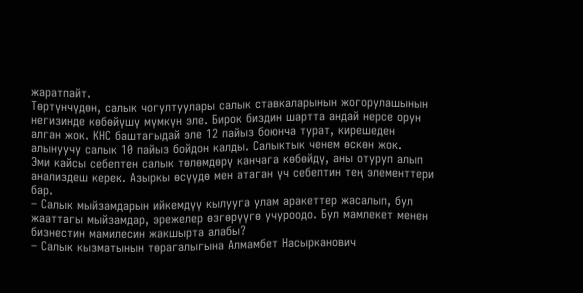жаратпайт.
Төртүнчүдөн, салык чогултуулары салык ставкаларынын жогорулашынын негизинде көбөйүшү мүмкүн эле. Бирок биздин шартта андай нерсе орун алган жок. КНС баштагыдай эле 12 пайыз боюнча турат, кирешеден алынуучу салык 10 пайыз бойдон калды. Салыктык ченем өскөн жок.
Эми кайсы себептен салык төлөмдөрү канчага көбөйдү, аны отуруп алып анализдеш керек. Азыркы өсүүдө мен атаган үч себептин тең элементтери бар.
– Салык мыйзамдарын ийкемдүү кылууга улам аракеттер жасалып, бул жааттагы мыйзамдар, эрежелер өзгөрүүгө учуроодо. Бул мамлекет менен бизнестин мамилесин жакшырта алабы?
– Салык кызматынын төрагалыгына Алмамбет Насырканович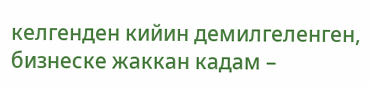келгенден кийин демилгеленген, бизнеске жаккан кадам –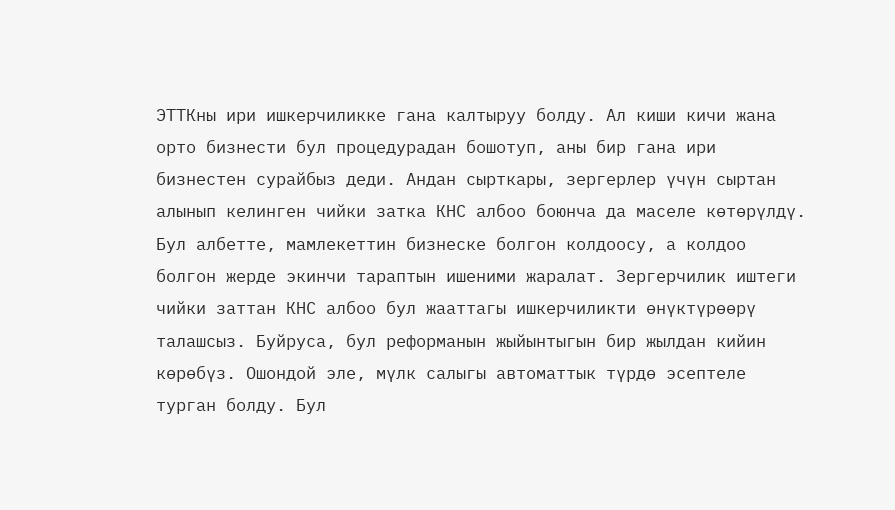ЭТТКны ири ишкерчиликке гана калтыруу болду. Ал киши кичи жана орто бизнести бул процедурадан бошотуп, аны бир гана ири бизнестен сурайбыз деди. Андан сырткары, зергерлер үчүн сыртан алынып келинген чийки затка КНС албоо боюнча да маселе көтөрүлдү. Бул албетте, мамлекеттин бизнеске болгон колдоосу, а колдоо болгон жерде экинчи тараптын ишеними жаралат. Зергерчилик иштеги чийки заттан КНС албоо бул жааттагы ишкерчиликти өнүктүрөөрү талашсыз. Буйруса, бул реформанын жыйынтыгын бир жылдан кийин көрөбүз. Ошондой эле, мүлк салыгы автоматтык түрдө эсептеле турган болду. Бул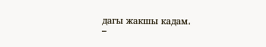дагы жакшы кадам.
–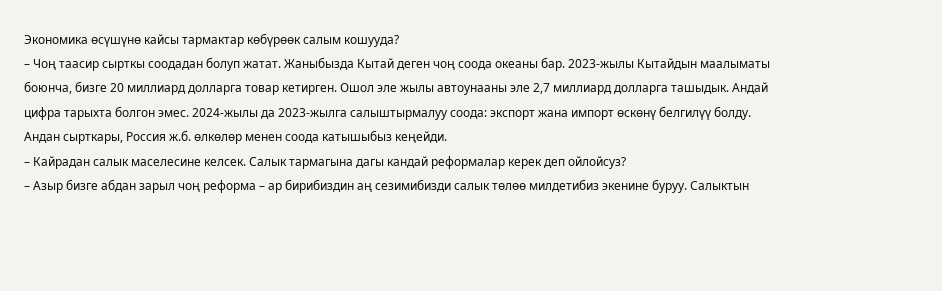Экономика өсүшүнө кайсы тармактар көбүрөөк салым кошууда?
– Чоң таасир сырткы соодадан болуп жатат. Жаныбызда Кытай деген чоң соода океаны бар. 2023-жылы Кытайдын маалыматы боюнча, бизге 20 миллиард долларга товар кетирген. Ошол эле жылы автоунааны эле 2,7 миллиард долларга ташыдык. Андай цифра тарыхта болгон эмес. 2024-жылы да 2023-жылга салыштырмалуу соода: экспорт жана импорт өскөнү белгилүү болду. Андан сырткары, Россия ж.б. өлкөлөр менен соода катышыбыз кеңейди.
– Кайрадан салык маселесине келсек. Салык тармагына дагы кандай реформалар керек деп ойлойсуз?
– Азыр бизге абдан зарыл чоң реформа – ар бирибиздин аң сезимибизди салык төлөө милдетибиз экенине буруу. Салыктын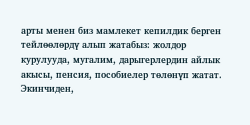арты менен биз мамлекет кепилдик берген тейлөөлөрдү алып жатабыз: жолдор курулууда, мугалим, дарыгерлердин айлык акысы, пенсия, пособиелер төлөнүп жатат. Экинчиден,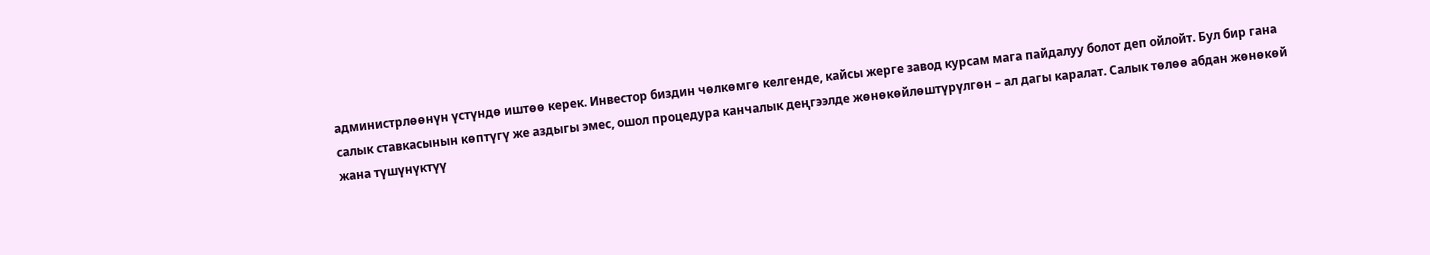администрлөөнүн үстүндө иштөө керек. Инвестор биздин чөлкөмгө келгенде, кайсы жерге завод курсам мага пайдалуу болот деп ойлойт. Бул бир гана салык ставкасынын көптүгү же аздыгы эмес, ошол процедура канчалык деңгээлде жөнөкөйлөштүрүлгөн – ал дагы каралат. Салык төлөө абдан жөнөкөй жана түшүнүктүү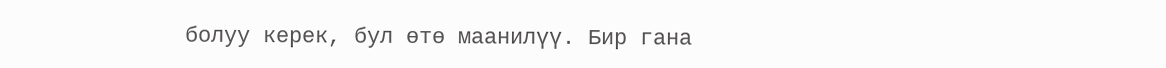болуу керек, бул өтө маанилүү. Бир гана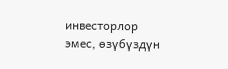инвесторлор эмес, өзүбүздүн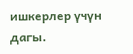ишкерлер үчүн дагы.